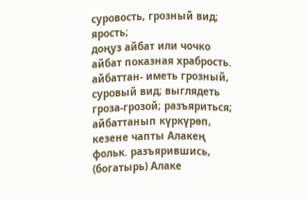суровость, грозный вид; ярость;
доңуз айбат или чочко айбат показная храбрость.
айбаттан- иметь грозный, суровый вид; выглядеть гроза-грозой; разъяриться;
айбаттанып күркүрөп, кезене чапты Алакең фольк. разъярившись, (богатырь) Алаке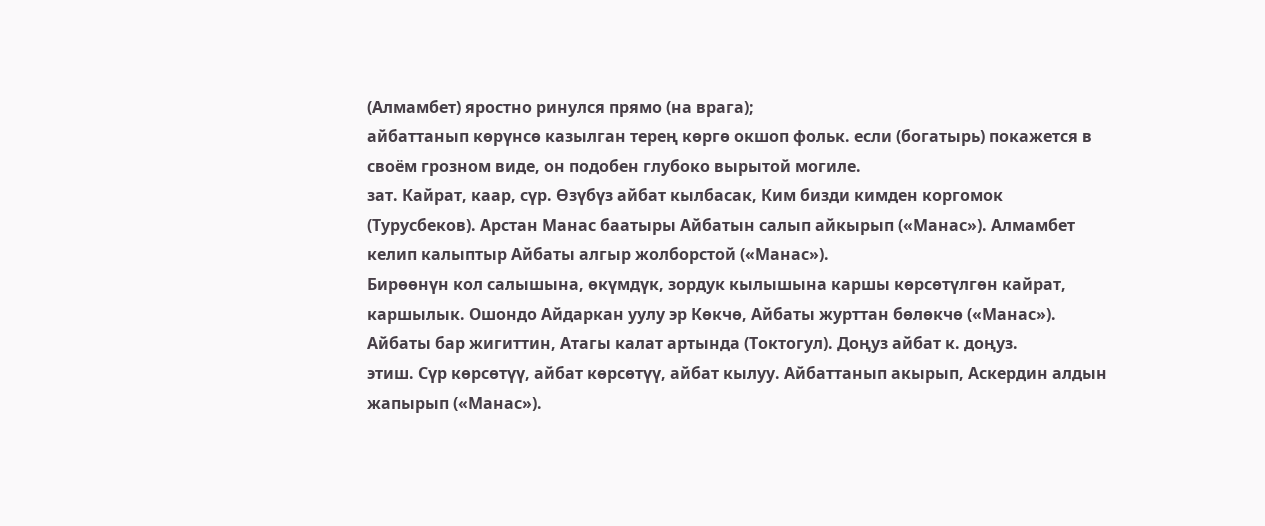(Алмамбет) яростно ринулся прямо (на врага);
айбаттанып көрүнсө казылган терең көргө окшоп фольк. если (богатырь) покажется в своём грозном виде, он подобен глубоко вырытой могиле.
зат. Кайрат, каар, сүр. Өзүбүз айбат кылбасак, Ким бизди кимден коргомок (Турусбеков). Арстан Манас баатыры Айбатын салып айкырып («Манас»). Алмамбет келип калыптыр Айбаты алгыр жолборстой («Манас»).
Бирөөнүн кол салышына, өкүмдүк, зордук кылышына каршы көрсөтүлгөн кайрат, каршылык. Ошондо Айдаркан уулу эр Көкчө, Айбаты журттан бөлөкчө («Манас»). Айбаты бар жигиттин, Атагы калат артында (Токтогул). Доңуз айбат к. доңуз.
этиш. Сүр көрсөтүү, айбат көрсөтүү, айбат кылуу. Айбаттанып акырып, Аскердин алдын жапырып («Манас»).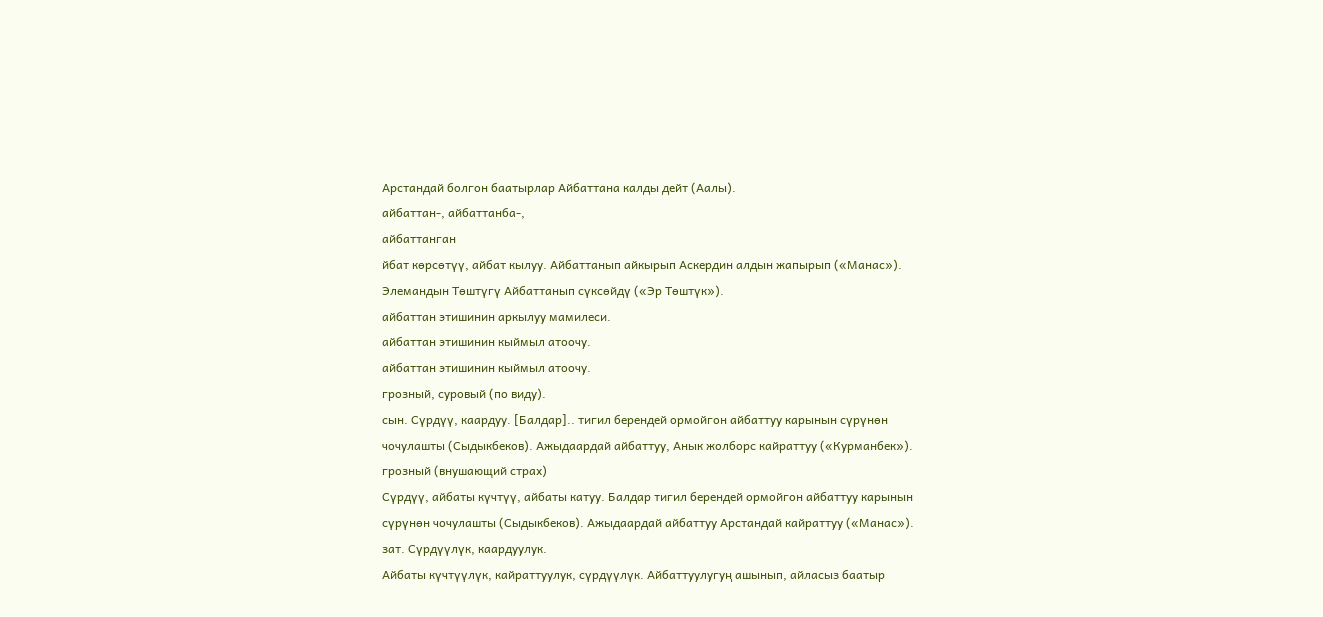Арстандай болгон баатырлар Айбаттана калды дейт (Аалы).
айбаттан-, айбаттанба-,
айбаттанган
йбат көрсөтүү, айбат кылуу. Айбаттанып айкырып Аскердин алдын жапырып («Манас»). Элемандын Төштүгү Айбаттанып сүксөйдү («Эр Төштүк»).
айбаттан этишинин аркылуу мамилеси.
айбаттан этишинин кыймыл атоочу.
айбаттан этишинин кыймыл атоочу.
грозный, суровый (по виду).
сын. Сүрдүү, каардуу. [Балдар].. тигил берендей ормойгон айбаттуу карынын сүрүнөн чочулашты (Сыдыкбеков). Ажыдаардай айбаттуу, Анык жолборс кайраттуу («Курманбек»).
грозный (внушающий страх)
Сүрдүү, айбаты күчтүү, айбаты катуу. Балдар тигил берендей ормойгон айбаттуу карынын сүрүнөн чочулашты (Сыдыкбеков). Ажыдаардай айбаттуу Арстандай кайраттуу («Манас»).
зат. Сүрдүүлүк, каардуулук.
Айбаты күчтүүлүк, кайраттуулук, сүрдүүлүк. Айбаттуулугуң ашынып, айласыз баатыр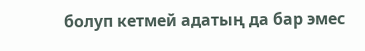болуп кетмей адатың да бар эмес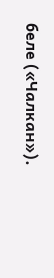беле («Чалкан»).